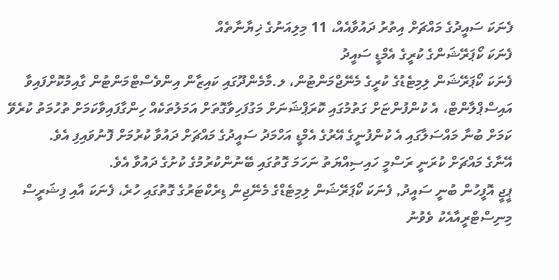ފެނަކަ ސައީދުގެ މައްޗަށް އިތުރު ދައުވާއެއް، 11 މިލިއަނުގެ ޚިޔާނާތެއް
ފެނަކަ ކޯޕަރޭޝަންގެ ކުރީގެ އެމްޑީ ސައީދު
ފެނަކަ ކޯޕަރޭޝަން ލިމިޓެޑުގެ ކުރީގެ މެނޭޖްމަންޓުން، ލ.މާމެންދޫގައި ކައިޒާން އިންވެސްޓްމަންޓުން ގާއިމުކޮށްފައިވާ އައިސްޕްލާންޓް، އެ ކުންފުންޏަށް ގަތުމުގައި ކޮރަޕްޝަނަށް މަގުފަހިވާގޮތަށް އަމަލުތަކެއް ހިންގާފައިވާކަމަށް ތުހުމަތު ކުރެވޭ ކަމަށް ބުނާ މައްސަލާގައި އެ ކުންފުނީގެ އޭރުގެ އެމްޑީ އަހްމަދު ސައީދުގެ މައްޗަށް ދައުވާ ކުރުމަށް ފޮނުވައިފި އެވެ.
އޭނާގެ މައްޗަށް ކުރަނީ ރަސްމީ ހައިސިއްޔަތު ނަހަމަ ގޮތުގައި ބޭނުންކުރުމުގެ ކުށުގެ ދައުވާ އެވެ.
ޕީޖީ އޮފީހުން ބުނީ ސައީދު, ފެނަކަ ކޯޕަރޭޝަން ލިމިޓެޑްގެ މެނޭޖިން ޑިރެކްޓަރުގެ ގޮތުގައި ހުރެ، ފެނަކަ އާއި ފިޝަރީސް މިނިސްޓްރީއާއެކު ވެވުނު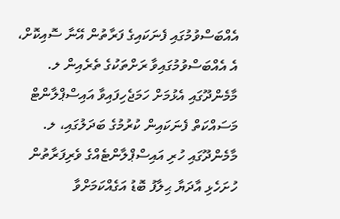އެއްބަސްވުމުގައި ފެނަކައިގެ ފަރާތުން އޭނާ ސޮއިކޮށް، އެ އެއްބަސްވުމުގައިވާ ރަށްތަކުގެ ތެރެއިން ލ. މާމެންދޫގައި އެޅުމަށް ހަމަޖެހިފައިވާ އައިސްޕްލާންޓް މަސައްކަތް ފެނަކައިން ކުރުމުގެ ބަދަލުގައި، ލ. މާމެންދޫގައި ހުރި އައިސްޕްލާންޓެއްގެ ވެރިފަރާތުން ހުށަހެޅި އާދަޔާ ޙިލާފު ބޮޑު އަގެއްކަމަށްވާ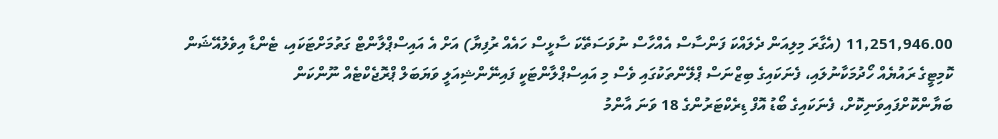11,251,946.00 (އެގާރަ މިލިއަން ދެލައްކަ ފަންސާސް އެއްހާސް ނުވަސަތޭކަ ސާޅީސް ހައެއް ރުފިޔާ) އަށް އެ އައިސްޕްލާންޓް ގަތުމަށްޓަކައި، ޓެންޑާ އިވެލުއޭޝަން ކޮމިޓީގެ ރައުޔެއް ހޯދުމަކާނުލައި، ފެނަކައިގެ ބިޒްނަސް ޕްލޭންތަކުގައި ވެސް މި އައިސްޕްލާންޓަކީ ފައިނޭންޝިއަލީ ވަޔަބަލް ޕްރޮޖެކްޓެއް ނޫންކަން ބަޔާންކޮށްފައިވަނިކޮށް، ފެނަކައިގެ ބޯޑު އޮފް ޑިރެކްޓަރުންގެ 18 ވަނަ އާންމު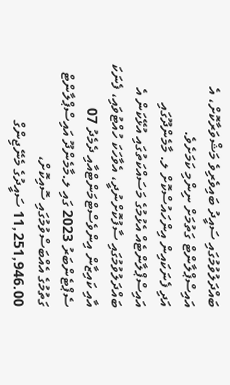ބައްދަލުވުމުގައި ސައީދު ބައިވެރިވެ މަޝްވަރާކޮށް، އެ އައިސްޕްލާންޓް ގަތުމަށް ނިންމި ކަމަށެވެ.
އަދި ފެނަކައިން އިންހައުސްކޮށް ލ. މާމެންދޫގައި އައިސްޕްލާންޓެއް އެޅުމުގެ މަސައްކަތުގައި އުޅޭކަން އެ ބައްދަލުވުމުގައި ސާފުކޮށްނުދީ، އެވާހަކަ ހުއްޓުވައި، ފެނަކަ އާއި ކައިޒާން އިންވެސްޓްމަންޓްއާއި ދެމެދު 07 ސެޕްޓެންބަރު 2023 ގައި ލ.މާމެންދޫ އައިސްޕްލާންޓް ގަތުމުގެ އެއްބަސްވުމުގައި ސޮއިކޮށް، 11,251,946.00 ސައީދުގެ މެނޭޖިންގް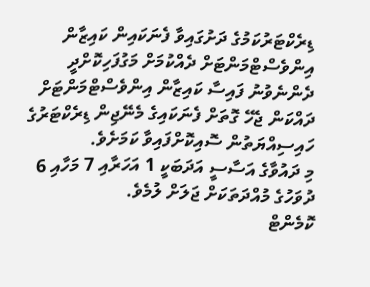ޑިރެކްޓަރުކަމުގެ ދަށުގައިވާ ފެނަކައިން ކައިޒާން އިންވެސްޓްމަންޓަށް ދެއްކުމަށް މަގުފަހިކޮށްދީ ދެންނެވުނު ފައިސާ ކައިޒާން އިންވެސްޓްމަންޓަށް ދައްކަން ޖެހޭ ގޮތަށް ފެނަކައިގެ މެނޭޖިން ޑިރެކްޓަރުގެ ހައިސިއްޔަތުން ސޮއިކޮށްފައިވާ ކަމަށެވެ.
މި ދައުވާގެ އަސާސީ އަދަބަކީ 1 އަހަރާއި 7 މަހާއި 6 ދުވަހުގެ މުއްދަތަކަށް ޖަލަށް ލުމެވެ.
ކޮމެންޓް